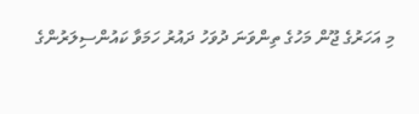މި އަހަރުގެ ޖޫން މަހުގެ ތިންވަނަ ދުވަހު ދައުރު ހަމަވާ ކައުންސިލަރުންގެ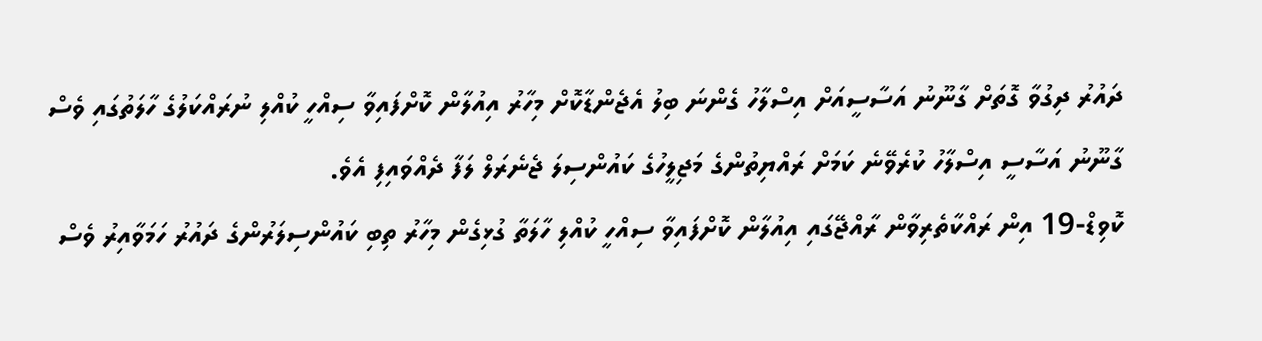ދައުރު ދިގުވާ ގޮތަށް ގާނޫނު އަސާސީއަށް އިސްލާހު ގެންނަ ބިލު އެޖެންޑާކޮށް މިހާރު އިއުލާން ކޮށްފައިވާ ސިއްހީ ކުއްލި ނުރައްކަލުގެ ހާލަތުގައި ވެސް ގާނޫނު އަސާސީ އިސްލާހު ކުރެވޭނެ ކަމަށް ރައްޔިތުންގެ މަޖިލީހުގެ ކައުންސިލަ ޖެނެރަލް ލަފާ ދެއްވައިފި އެވެ.
ކޮވިޑް-19 އިން ރައްކާތެރިވާން ރާއްޖޭގައި އިއުލާން ކޮށްފައިވާ ސިއްހީ ކުއްލި ހާލަތާ ގުޅިގެން މިހާރު ތިބި ކައުންސިލަރުންގެ ދައުރު ހަމަވާއިރު ވެސް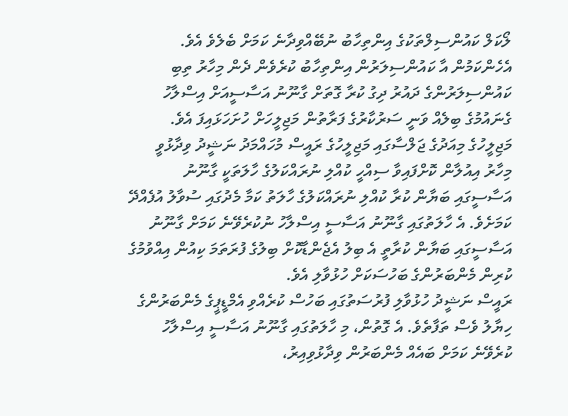ލޯކަލް ކައުންސިލްތަކުގެ އިންތިހާބު ނުބޭއްވިދާނެ ކަމަށް ބެލެވެ އެވެ. އެހެންކަމުން އާ ކައުންސިލަރުން އިންތިހާބު ކުރެވެން ދެން މިހާރު ތިބި ކައުންސިލަރުންގެ ދައުރު ދިގު ކުރާ ގޮތަށް ގާނޫނު އަސާސީއަށް އިސްލާހު ގެނައުމުގެ ބިލެއް ވަނީ ސަރުކާރުގެ ފަރާތުން މަޖިލީހަށް ހުށަހަޅައިފަ އެވެ.
މަޖިލީހުގެ މިއަދުގެ ޖަލްސާގައި މަޖިލީހުގެ ރައީސް މުހައްމަދު ނަޝީދު ވިދާޅުވީ މިހާރު އިއުލާން ކޮށްފައިވާ ސިއްހީ ކުއްލި ނުރައްކަލުގެ ހާލަތަކީ ގާނޫނު އަސާސީގައި ބަޔާން ކުރާ ކުއްލި ނުރައްކަލުގެ ހާލަތު ކަމާ މެދުގައި ސުވާލު އުފެއްދޭ ކަމަށެވެ. އެ ހާލަތުގައި ގާނޫނު އަސާސީ އިސްލާހު ނުކުރެވޭނެ ކަމަށް ގާނޫނު އަސާސީގައި ބަޔާން ކުރާތީ އެ ބިލު އެޖެންޑާކޮށް ބިލުގެ ފުރަތަމަ ކިއުން އިއްވުމުގެ ކުރިން މެންބަރުންގެ ބަހުސަކަށް ހުޅުވާލި އެވެ.
ރައީސް ނަޝީދު ހުޅުވާލި ފުރުސަތުގައި ބަހުސް ކުރެއްވި އެމްޑީޕީގެ މެންބަރުންގެ ހިޔާލު ވެސް ތަފާތެވެ. އެ ގޮތުން، މި ހާލަތުގައި ގާނޫނު އަސާސީ އިސްލާހު ކުރެވޭނެ ކަމަށް ބައެއް މެންބަރުން ވިދާޅުވިއިރު،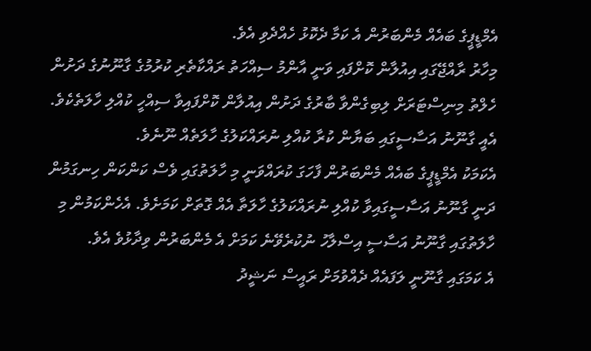އެމްޑީޕީގެ ބައެއް މެންބަރުން އެ ކަމާ ދެކޮޅު ހެއްދެވި އެވެ.
މިހާރު ރާއްޖޭގައި އިއުލާން ކޮށްފައި ވަނީ އާންމު ސިއްހަތު ރައްކާތެރި ކުރުމުގެ ގާނޫނުގެ ދަށުން ހެލްތު މިނިސްޓަރަށް ލިބިގެންވާ ބާރުގެ ދަށުން އިއުލާން ކޮށްފައިވާ ސިއްހީ ކުއްލި ހާލަތެކެވެ. އެއީ ގާނޫނު އަސާސީގައި ބަޔާން ކުރާ ކުއްލި ނުރައްކަލުގެ ހާލަތެއް ނޫނެވެ.
އެކަމަކު އެމްޑީޕީގެ ބައެއް މެންބަރުން ފާހަގަ ކުރައްވަނީ މި ހާލަތުގައި ވެސް ކަންކަން ހިނގަމުން ދަނީ ގާނޫނު އަސާސީގައިވާ ކުއްލި ނުރައްކަލުގެ ހާލަތާ އެއް ގޮތަށް ކަމަށެވެ. އެހެންކަމުން މި ހާލަތުގައި ގާނޫނު އަސާސީ އިސްލާހު ނުކުރެވޭނެ ކަމަށް އެ މެންބަރުން ވިދާޅުވެ އެވެ.
އެ ކަމަގައި ގާނޫނީ ލަފައެއް ދެއްވުމަށް ރައީސް ނަޝީދު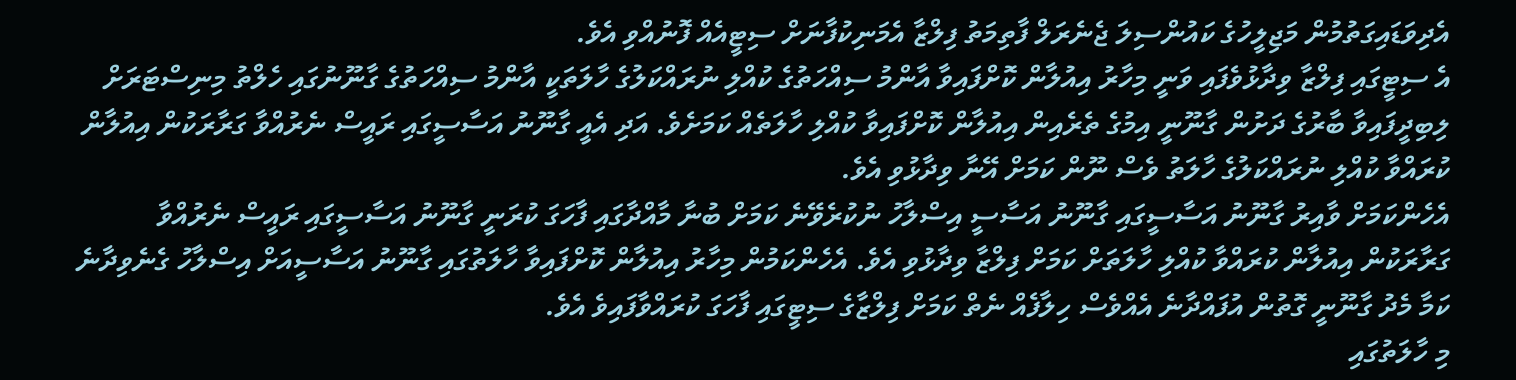އެދިވަޑައިގަތުމުން މަޖިލީހުގެ ކައުންސިލަ ޖެނެރަލް ފާތިމަތު ފިލްޒާ އެމަނިކުފާނަށް ސިޓީއެއް ފޮނުއްވި އެވެ.
އެ ސިޓީގައި ފިލްޒާ ވިދާޅުވެފައި ވަނީ މިހާރު އިއުލާން ކޮށްފައިވާ އާންމު ސިއްހަތުގެ ކުއްލި ނުރައްކަލުގެ ހާލަތަކީ އާންމު ސިއްހަތުގެ ގާނޫނުގައި ހެލްތު މިނިސްޓަރަށް ލިބިދީފައިވާ ބާރުގެ ދަށުން ގާނޫނީ އިމުގެ ތެރެއިން އިއުލާން ކޮށްފައިވާ ކުއްލި ހާލަތެއް ކަމަށެވެ. އަދި އެއީ ގާނޫނު އަސާސީގައި ރައީސް ނެރުއްވާ ގަރާރަކުން އިއުލާން ކުރައްވާ ކުއްލި ނުރައްކަލުގެ ހާލަތު ވެސް ނޫން ކަމަށް އޭނާ ވިދާޅުވި އެވެ.
އެހެންކަމަށް ވާއިރު ގާނޫނު އަސާސީގައި ގާނޫނު އަސާސީ އިސްލާހު ނުކުރެވޭނެ ކަމަށް ބުނާ މާއްދާގައި ފާހަގަ ކުރަނީ ގާނޫނު އަސާސީގައި ރައީސް ނެރުއްވާ ގަރާރަކުން އިއުލާން ކުރައްވާ ކުއްލި ހާލަތަށް ކަމަށް ފިލްޒާ ވިދާޅުވި އެވެ. އެހެންކަމުން މިހާރު އިއުލާން ކޮށްފައިވާ ހާލަތުގައި ގާނޫނު އަސާސީއަށް އިސްލާހު ގެނެވިދާނެ ކަމާ މެދު ގާނޫނީ ގޮތުން އުފައްދާނެ އެއްވެސް ހިލާފެއް ނެތް ކަމަށް ފިލްޒާގެ ސިޓީގައި ފާހަގަ ކުރައްވާފައިވެ އެވެ.
މި ހާލަތުގައި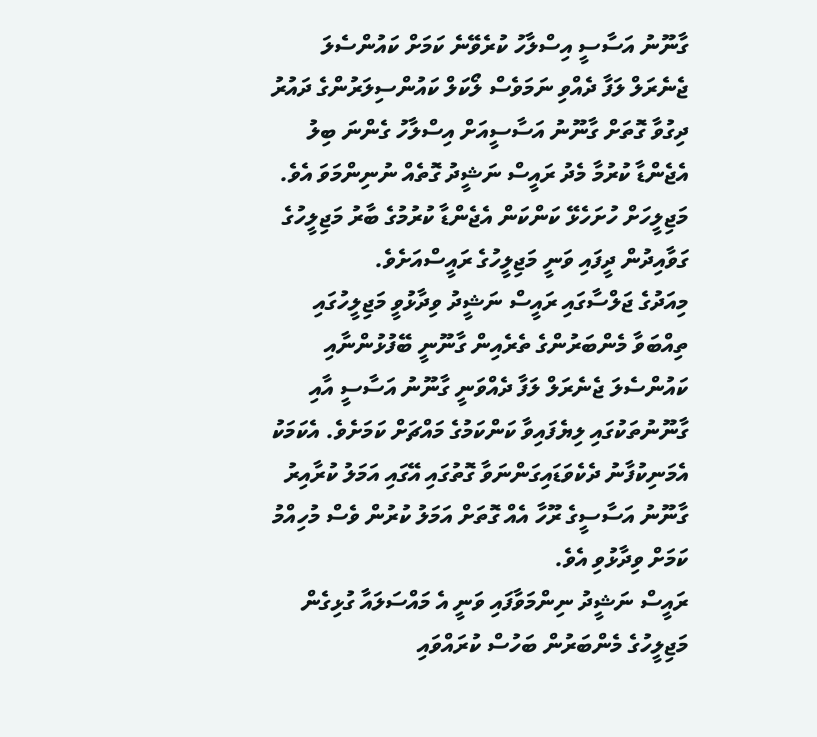ގާނޫނު އަސާސީ އިސްލާހު ކުރެވޭނެ ކަމަށް ކައުންސެލަ ޖެނެރަލް ލަފާ ދެއްވި ނަމަވެސް ލޯކަލް ކައުންސިލަރުންގެ ދައުރު ދިގުވާ ގޮތަށް ގާނޫނު އަސާސީއަށް އިސްލާހު ގެންނަ ބިލު އެޖެންޑާ ކުރުމާ މެދު ރައީސް ނަޝީދު ގޮތެއް ނުނިންމަވަ އެވެ. މަޖިލީހަށް ހުށަހެޅޭ ކަންކަން އެޖެންޑާ ކުރުމުގެ ބާރު މަޖިލީހުގެ ގަވާއިދުން ދީފައި ވަނީ މަޖިލީހުގެ ރައީސްއަށެވެ.
މިއަދުގެ ޖަލްސާގައި ރައީސް ނަޝީދު ވިދާޅުވީ މަޖިލީހުގައި ތިއްބަވާ މެންބަރުންގެ ތެރެއިން ގާނޫނީ ބޭފުޅުންނާއި ކައުންސެލަ ޖެނެރަލް ލަފާ ދެއްވަނީ ގާނޫނު އަސާސީ އާއި ގާނޫނުތަކުގައި ލިޔެފައިވާ ކަންކަމުގެ މައްޗަށް ކަމަށެވެ. އެކަމަކު އެމަނިކުފާނު ދެކެވަޑައިގަންނަވާ ގޮތުގައި އޭގައި އަމަލު ކުރާއިރު ގާނޫނު އަސާސީގެ ރޫހާ އެއް ގޮތަށް އަމަލު ކުރުން ވެސް މުހިއްމު ކަމަށް ވިދާޅުވި އެވެ.
ރައީސް ނަޝީދު ނިންމަވާފައި ވަނީ އެ މައްސަލައާ ގުޅިގެން މަޖިލީހުގެ މެންބަރުން ބަހުސް ކުރައްވައި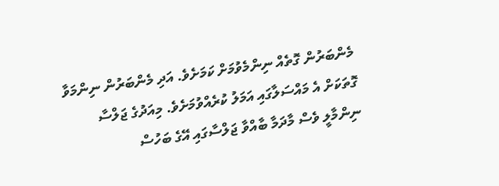މެންބަރުން ގޮތެއް ނިންމެވުމަށް ކަމަށެވެ. އަދި މެންބަރުން ނިންމަވާ ގޮތަކަށް އެ މައްސަލާގައި އަމަލު ކުރެއްވުމަށެވެ. މިއަދުގެ ޖަލްސާ ނިންމާލީ ވެސް މާދަމާ ބާއްވާ ޖަލްސާގައި އޭގެ ބަހުސް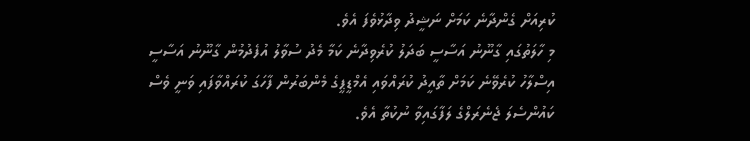ކުރިއަށް ގެންދާނެ ކަމަށް ނަޝީދު ވިދާޅުވެފަ އެވެ.
މި ހާލަތުގައި ގާނޫނު އަސާސީ ބަދަލު ކުރެވިދާނެ ކަމާ މެދު ސުވާލު އުފެދުމުން ގާނޫނު އަސާސީ އިސްލާހު ކުރެވޭނެ ކަމަށް ތާއީދު ކުރައްވައި އެމްޑީޕީގެ މެންބަރުން ފާހަގަ ކުރައްވާފައި ވަނީ ވެސް ކައުންސެލަ ޖެނެރަލްގެ ލަފާގައިވާ ނުކުތާ އެވެ.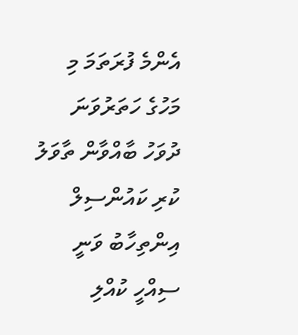އެންމެ ފުރަތަމަ މި މަހުގެ ހަތަރުވަނަ ދުވަހު ބާއްވާން ތާވަލު ކުރި ކައުންސިލް އިންތިހާބު ވަނީ ސިއްހީ ކުއްލި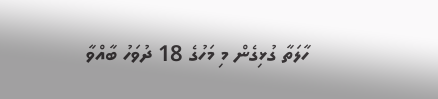ހާލަތާ ގުޅިގެން މި މަހުގެ 18 ދުވަހު ބާއްވާ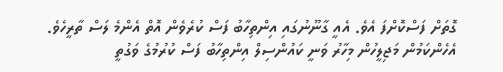ގޮތަށް ފަސްކޮށްފަ އެވެ. އެއީ ގާނޫނުގައި އިންތިހާބު ފަސް ކުރެވެން އޮތް އެންމެ ލަސް ތާރީހެވެ. އެހެންކަމުން މަޖިލީހުން މިހާރު ވަނީ ކައުންސިލް އިންތިހާބު ފަސް ކުރުމުގެ ވަގުތީ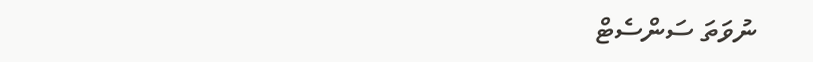ނުވަތަ ސަންސެޓް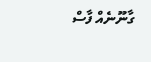ގާނޫނެއް ފާސް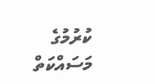ކުރުމުގެ މަސައްކަތް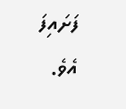ފަށައިފަ އެވެ.